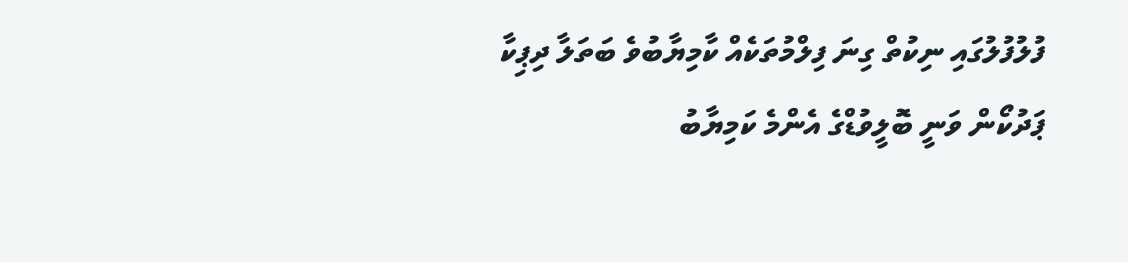ފުލުފުލުގައި ނިކުތް ގިނަ ފިލްމުތަކެއް ކާމިޔާބުވެ ބަތަލާ ދިޕިކާ ޕަދުކޯން ވަނީ ބޮލީވުޑްގެ އެންމެ ކަމިޔާބު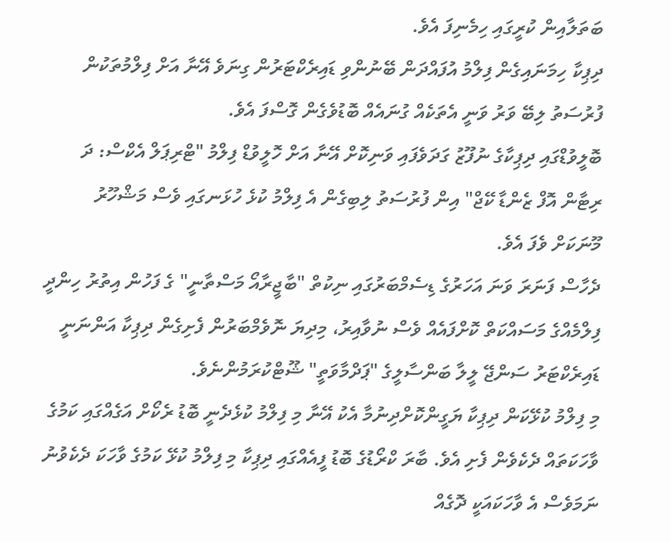ބަތަލާއިން ކުރީގައި ހިމެނިފަ އެވެ.
ދިޕިކާ ހިމަނައިގެން ފިލްމު އުފައްދަން ބޭނުންވި ޑައިރެކްޓަރުން ގިނަވެ އޭނާ އަށް ފިލްމުތަކުން ފުރުސަތު ލިބޭ ވަރު ވަނީ އެތަކެއް ގުނައެއް ބޮޑުވެގެން ގޮސްފަ އެވެ.
ބޮލީވުޑްގައި ދިޕިކާގެ ނުފޫޒު ގަދަވެފައި ވަނިކޮށް އޭނާ އަށް ހޮލީވުޑް ފިލްމު "ޓްރިޕަލް އެކްސް: ދަ ރިޓާން އޮފް ޒެންޑާ ކޭޖް" އިން ފުރުސަތު ލިބިގެން އެ ފިލްމު ކުޅެ ހުޅަނގައި ވެސް މަޝްހޫރު މޫނަކަށް ވެފަ އެވެ.
ދެހާސް ފަނަރަ ވަނަ އަހަރުގެ ޑިސެމްބަރުގައި ނިކުތް "ބާޖީރާއޯ މަސްތާނީ" ގެ ފަހުން އިތުރު ހިންދީ ފިލްމެއްގެ މަސައްކަތް ކޮށްފައެއް ވެސް ނުވާއިރު، މިދިޔަ ނޮވެމްބަރުން ފެށިގެން ދިޕިކާ އަންނަނީ ޑައިރެކްޓަރު ސަންޖޭ ލީލާ ބަންސާލީގެ "ޕަދްމާވަތީ" ޝޫޓްކުރަމުންނެވެ.
މި ފިލްމު ކުޅޭކަން ދިޕިކާ ޔަގީންކޮށްދިނުމާ އެކު އޭނާ މި ފިލްމު ކުޅެދެނީ ބޮޑު ރެކޯށް އަގެއްގައި ކަމުގެ ވާހަކަތައް ދެކެވެން ފެށި އެވެ. ބާރަ ކްރޯޑުގެ ބޮޑު ފީއެއްގައި ދިޕިކާ މި ފިލްމު ކުޅޭ ކަމުގެ ވާހަކަ ދެކެވުނު ނަމަވެސް އެ ވާހަކައަކީ ދޮގެއް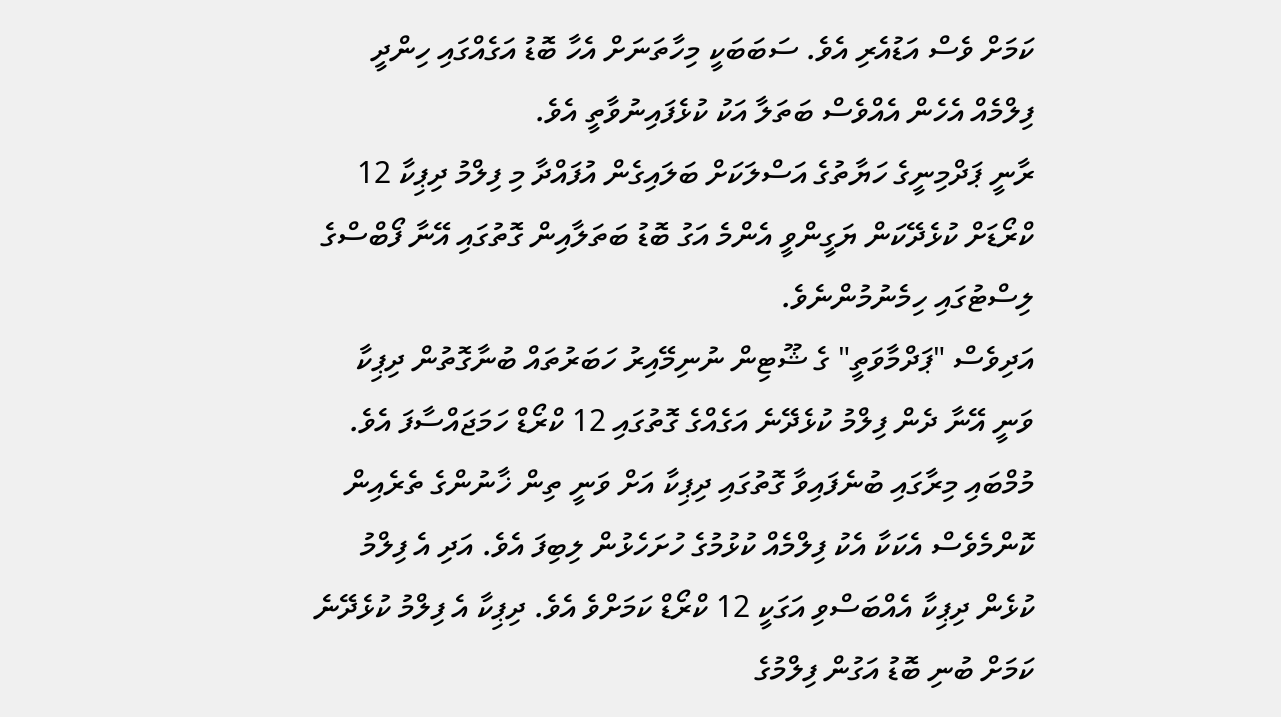ކަމަށް ވެސް އަޑުއެރި އެވެ. ސަބަބަކީ މިހާތަނަށް އެހާ ބޮޑު އަގެއްގައި ހިންދީ ފިލްމެއް އެހެން އެއްވެސް ބަތަލާ އަކު ކުޅެފައިނުވާތީ އެވެ.
ރާނީ ޕަދްމިނީގެ ހަޔާތުގެ އަސްލަކަށް ބަލައިގެން އުފައްދާ މި ފިލްމު ދިޕިކާ 12 ކްރޯޑަށް ކުޅެދޭކަން ޔަގީންވީ އެންމެ އަގު ބޮޑު ބަތަލާއިން ގޮތުގައި އޭނާ ފޯބްސްގެ ލިސްޓުގައި ހިމެނުމުންނެވެ.
އަދިވެސް "ޕަދްމާވަތީ" ގެ ޝޫޓިން ނުނިމޭއިރު ހަބަރުތައް ބުނާގޮތުން ދިޕިކާ ވަނީ އޭނާ ދެން ފިލްމު ކުޅެދޭނެ އަގެއްގެ ގޮތުގައި 12 ކްރޯޑް ހަމަޖައްސާފަ އެވެ.
މުމްބައި މިރާގައި ބުނެފައިވާ ގޮތުގައި ދިޕިކާ އަށް ވަނީ ތިން ޚާނުންގެ ތެރެއިން ކޮންމެވެސް އެކަކާ އެކު ފިލްމެއް ކުޅުމުގެ ހުށަހެޅުން ލިބިފަ އެވެ. އަދި އެ ފިލްމު ކުޅެން ދިޕިކާ އެއްބަސްވި އަގަކީ 12 ކްރޯޑް ކަމަށްވެ އެވެ. ދިޕިކާ އެ ފިލްމު ކުޅެދޭނެ ކަމަށް ބުނި ބޮޑު އަގުން ފިލްމުގެ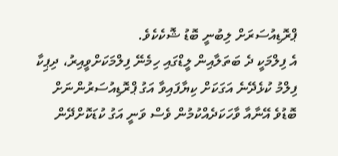ޕްރޮޑިއުސަރަށް ލިބުނީ ބޮޑު ޝޮކެކެވެ.
އެ ފިލްމަކީ ދެ ބަތަލާއިން ލީޑްގައި ހިމެނޭ ފިލްމަކަށްވީއިރު، ދިޕިކާ ފިލްމު ކުޅެދޭނެ އަގަކަށް ކިޔާފައިވާ އަގު ޕްރޮޑިއުސަރުންނަށް ބޮޑުވެ އޭނާއާ ވާހަކަދެއްކުމުން ވެސް ވަނީ އަގު ކުޑަކޮށްދޭން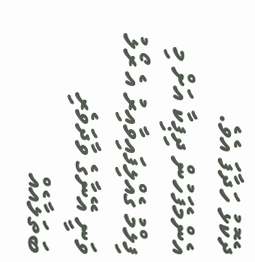ދެކޮޅު ހަދާފަ އެވެ.
އެންމެފަހުން ދިޕިކާ އަށް މި ފިލްމު ގެއްލިފައިވާއިރު އެ ރޯލު ވަނީ އޭނާގެ ވާދަވެރި ބަތަލާއެއް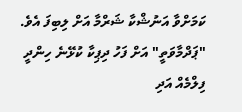ކަމަށްވާ އަނުޝްކާ ޝަރްމާ އަށް ލިބިފަ އެވެ.
"ޕަދްމާވަތީ" އަށް ފަހު ދިޕިކާ ކުޅޭނެ ހިންދީ ފިލްމެއް އަދި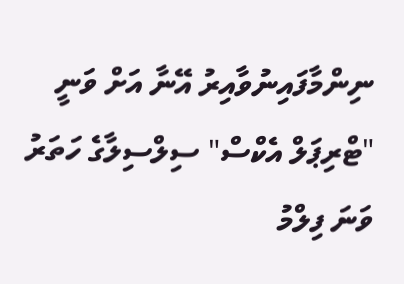ނިންމާފައިނުވާއިރު އޭނާ އަށް ވަނީ "ޓްރިޕަލް އެކްސް" ސިލްސިލާގެ ހަތަރު ވަނަ ފިލްމު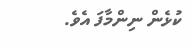ކުޅެން ނިންމާފަ އެވެ.